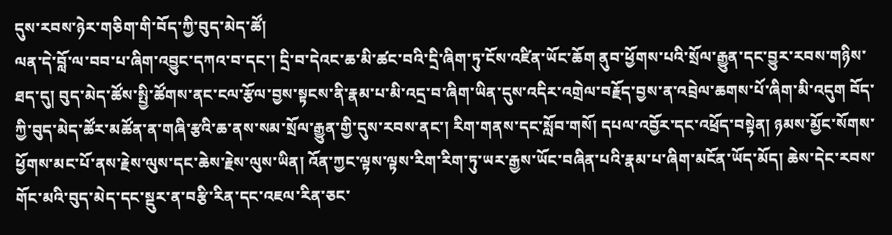དུས་རབས་ཉེར་གཅིག་གི་བོད་ཀྱི་བུད་མེད་ཚོ།
ལན་དེ་བློ་ལ་བབ་པ་ཞིག་འབྱུང་དཀའ་བ་དང་། དྲི་བ་དེའང་ཆ་མི་ཚང་བའི་དྲི་ཞིག་ཏུ་ངོས་འཛིན་ཡོང་ཆོག ནུབ་ཕྱོགས་པའི་སྲོལ་རྒྱུན་དང་བྱུར་རབས་གཉིས་ཐད་དུ། བུད་མེད་ཚོས་སྤྱི་ཚོགས་ནང་ངལ་རྩོལ་བྱས་སྟངས་ནི་རྣམ་པ་མི་འདྲ་བ་ཞིག་ཡིན་དུས་འདིར་འགྲེལ་བརྗོད་བྱས་ན་འབྲེལ་ཆགས་པོ་ཞིག་མི་འདུག བོད་ཀྱི་བུད་མེད་ཚོར་མཚོན་ན་གཞི་རྩའི་ཆ་ནས་སམ་སྲོལ་རྒྱུན་གྱི་དུས་རབས་ནང་། རིག་གནས་དང་སློབ་གསོ། དཔལ་འབྱོར་དང་འཕྲོད་བསྟེན། ཉམས་མྱོང་སོགས་ཕྱོགས་མང་པོ་ནས་རྗེས་ལུས་དང་ཆེས་རྗེས་ལུས་ཡིན། འོན་ཀྱང་ལྟས་ལྟས་རིག་རིག་ཏུ་ཡར་རྒྱས་ཡོང་བཞིན་པའི་རྣམ་པ་ཞིག་མངོན་ཡོད་མོད། ཆེས་དེང་རབས་གོང་མའི་བུད་མེད་དང་སྡུར་ན་བརྩི་རིན་དང་འཇལ་རིན་ཅང་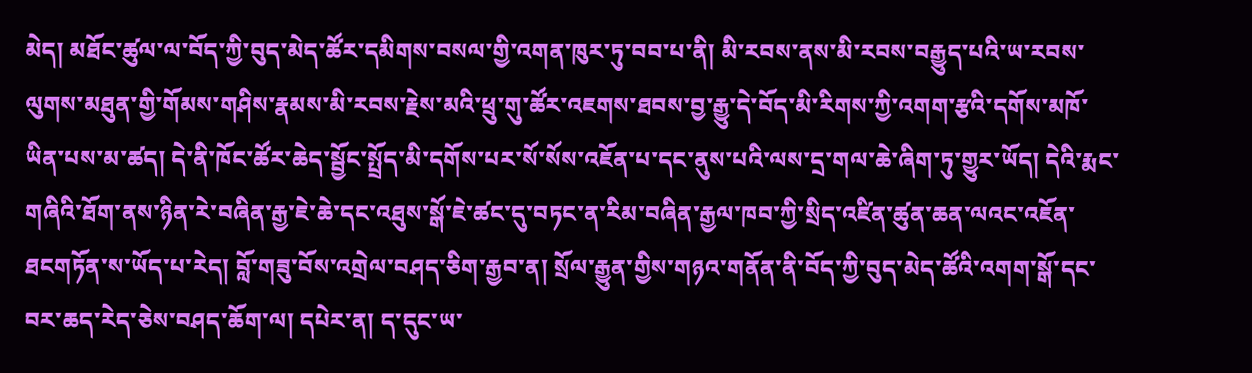མེད། མཐོང་ཚུལ་ལ་བོད་ཀྱི་བུད་མེད་ཚོར་དམིགས་བསལ་གྱི་འགན་ཁུར་ཏུ་བབ་པ་ནི། མི་རབས་ནས་མི་རབས་བརྒྱུད་པའི་ཡ་རབས་ལུགས་མཐུན་གྱི་གོམས་གཤིས་རྣམས་མི་རབས་རྗེས་མའི་ཕྲུ་གུ་ཚོར་འཇགས་ཐབས་བྱ་རྒྱུ་དེ་བོད་མི་རིགས་ཀྱི་འགག་རྩའི་དགོས་མཁོ་ཡིན་པས་མ་ཚད། དེ་ནི་ཁོང་ཚོར་ཆེད་སྦྱོང་སྤྲོད་མི་དགོས་པར་སོ་སོས་འཇོན་པ་དང་ནུས་པའི་ལས་དྲ་གལ་ཆེ་ཞིག་ཏུ་གྱུར་ཡོད། དེའི་རྨང་གཞིའི་ཐོག་ནས་ཉིན་རེ་བཞིན་རྒྱ་ཇེ་ཆེ་དང་འཐུས་སྒོ་ཇེ་ཚང་དུ་བཏང་ན་རིམ་བཞིན་རྒྱལ་ཁབ་ཀྱི་སྲིད་འཛིན་ཚུན་ཆན་ལའང་འཇོན་ཐངགཏོན་ས་ཡོད་པ་རེད། བློ་གཟུ་བོས་འགྲེལ་བཤད་ཅིག་རྒྱབ་ན། སྲོལ་རྒྱུན་གྱིས་གཉའ་གནོན་ནི་བོད་ཀྱི་བུད་མེད་ཚོའི་འགག་སྒོ་དང་བར་ཆད་རེད་ཅེས་བཤད་ཆོག་ལ། དཔེར་ན། ད་དུང་ཡ་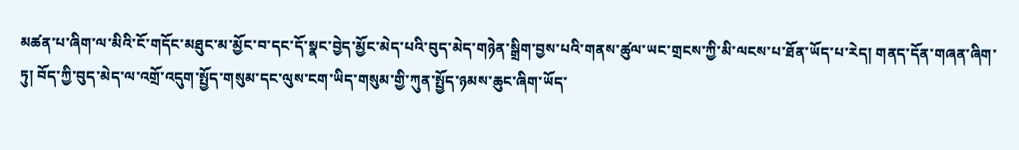མཚན་པ་ཞིག་ལ་མིའི་ངོ་གདོང་མཐུང་མ་མྱོང་བ་དང་དོ་སྣང་བྱེད་མྱོང་མེད་པའི་བུད་མེད་གཉེན་སྒྲིག་བྱས་པའི་གནས་ཚུལ་ཡང་གྲངས་ཀྱི་མི་ལངས་པ་ཐོན་ཡོད་པ་རེད། གནད་དོན་གཞན་ཞིག་ཏུ། བོད་ཀྱི་བུད་མེད་ལ་འགྲོ་འདུག་སྤྱོད་གསུམ་དང་ལུས་ངག་ཡིད་གསུམ་གྱི་ཀུན་སྤྱོད་ཉམས་ཆུང་ཞིག་ཡོད་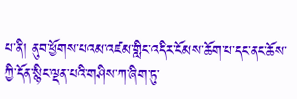པ་ནི། ནུབ་ཕྱོགས་པའམ་འཛམ་གླིང་འདིར་ངོམས་ཆོག་པ་དང་ནང་ཆོས་ཀྱི་དོན་སྙིང་ལྡན་པའི་གཤིས་ཀ་ཞིག་ཏུ་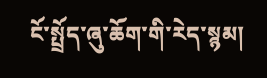ངོ་སྤྲོད་ཞུ་ཆོག་གི་རེད་སྙམ།